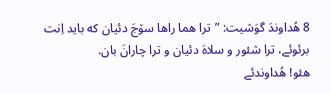8 هُداوندَ گوَشیت: ”ترا هما راها سۆجَ دئیان که باید اِنت برئوئے، ترا شئور و سلاهَ دئیان و ترا چارانَ بان.
هئو! هُداوندئے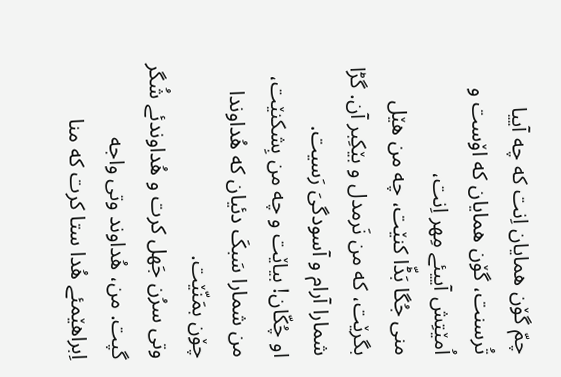چمّ گۆن همایان اِنت که چه آییا تُرسنت، گۆن همایان که اۆست و اُمێتِش آییئے مِهر اِنت،
منی جُگا بَڈّا کنێت، چه من هێل بگرێت، که من نَرمدل و بێکِبر آن. گڑا شمارا آرام و آسودگیَ رَسیت.
او چُکّان! بیاێت و چه من بِشکنێت، من شمارا سَبکَ دئیان که هُداوندا چۆن بمَنّێت.
وتی سرُن جَهل کرت و هُداوندئے شُگر گپت. من، هُداوند وتی واجه اِبراهێمئے هُدا ستا کرت که منا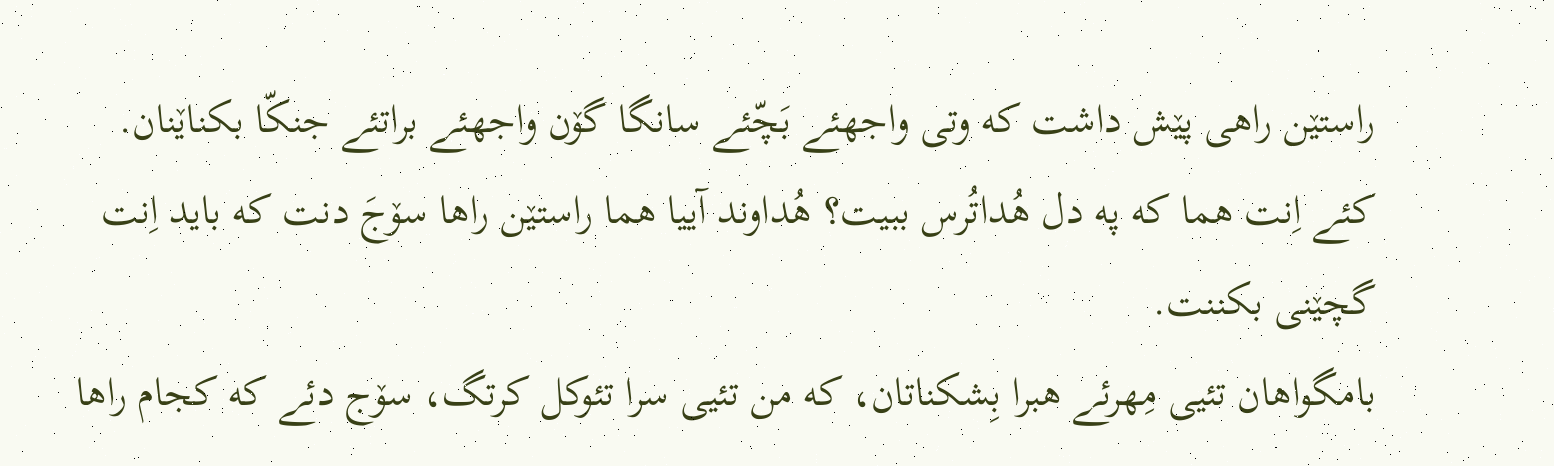راستێن راهی پێش داشت که وتی واجهئے بَچّئے سانگا گۆن واجهئے براتئے جنکّا بکناێنان.
کئے اِنت هما که په دل هُداتُرس ببیت؟ هُداوند آییا هما راستێن راها سۆجَ دنت که باید اِنت گچێنی بکننت.
بامگواهان تئیی مِهرئے هبرا بِشکناتان، که من تئیی سرا تئوکل کرتگ، سۆج دئے که کجام راها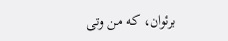برئوان، که من وتی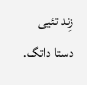زِند تئیی دستا داتگ.